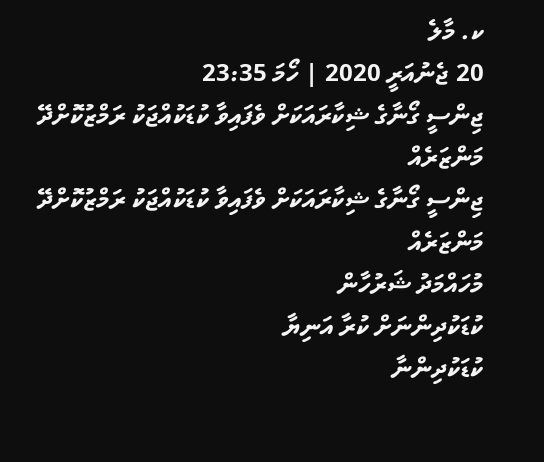ކ. މާލެ
20 ޖެނުއަރީ 2020 | ހޯމަ 23:35
ޖިންސީ ގޯނާގެ ޝިކާރައަކަށް ވެފައިވާ ކުޑަކުއްޖަކު ރަމްޒުކޮށްދޭ މަންޒަރެއް
ޖިންސީ ގޯނާގެ ޝިކާރައަކަށް ވެފައިވާ ކުޑަކުއްޖަކު ރަމްޒުކޮށްދޭ މަންޒަރެއް
މުހައްމަދު ޝަރުހާން
ކުޑަކުދިންނަށް ކުރާ އަނިޔާ
ކުޑަކުދިންނާ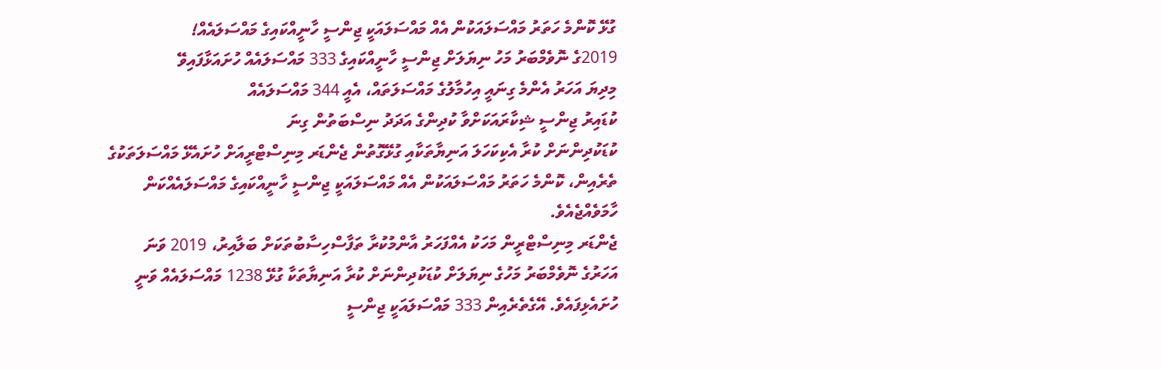ގުޅޭ ކޮންމެ ހަތަރު މައްސަލައަކުން އެއް މައްސަލައަކީ ޖިންސީ ހާނީއްކައިގެ މައްސަލައެއް!
2019ގެ ނޮވެމްބަރު މަހު ނިޔަލަށް ޖިންސީ ހާނީއްކައިގެ 333 މައްސަލައެއް ހުށައަޅާފައިވޭ
މިދިޔަ އަހަރު އެންމެ ގިނައީ އިހުމާލުގެ މައްސަލަތައް، އެއީ 344 މައްސަލައެއް
ކުޑައިރު ޖިންސީ ޝިކާރައަކަށްވާ ކުދިންގެ އަދަދު ނިސްބަތުން ގިނަ
ކުޑަކުދިންނަށް ކުރާ އެކިކަހަލަ އަނިޔާތަކާއި ގުޅޭގޮތުން ޖެންޑަރ މިނިސްޓްރީއަށް ހުށައެޅޭ މައްސަލަތަކުގެ ތެރެއިން، ކޮންމެ ހަތަރު މައްސަލައަކުން އެއް މައްސަލައަކީ ޖިންސީ ހާނީއްކައިގެ މައްސަލައެއްކަން ހާމަވެއްޖެއެވެ.
ޖެންޑަރ މިނިސްޓްރީން މަހަކު އެއްފަހަރު އާންމުކުރާ ތަފާސްހިސާބުތަކަށް ބަލާއިރު، 2019 ވަނަ އަހަރުގެ ނޮވެމްބަރު މަހުގެ ނިޔަލަށް ކުޑަކުދިންނަށް ކުރާ އަނިޔާތަކާ ގުޅޭ 1238 މައްސަލައެއް ވަނީ ހުށައެޅިފައެވެ. އޭގެތެރެއިން 333 މައްސަލައަކީ ޖިންސީ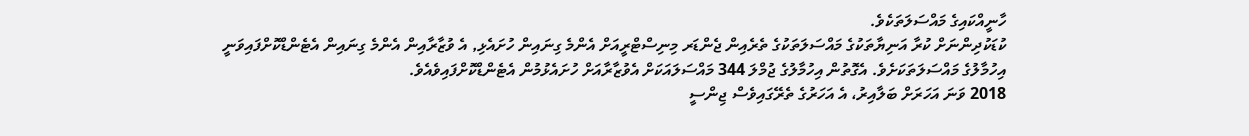ހާނީއްކައިގެ މައްސަލަތަކެވެ.
ކުޑަކުދިންނަށް ކުރާ އަނިޔާތަކުގެ މައްސަލަތަކުގެ ތެރެއިން ޖެންޑަރ މިނިސްޓްރީއަށް އެންމެ ގިނައިން ހުށައެޅި, އެ ވުޒާރާއިން އެންމެ ގިނައިން އެޓެންޑްކޮށްފައިވަނީ އިހުމާލުގެ މައްސަލަތަކަށެވެ. އެގޮތުން އިހުމާލުގެ ޖުމްލަ 344 މައްސަލައަކަށް އެވުޒާރާއަށް ހުށައެޅުމުން އެޓެންޑްކޮށްފައިވެއެވެ.
2018 ވަނަ އަހަރަށް ބަލާއިރު، އެ އަހަރުގެ ތެރޭގައިވެސް ޖިންސީ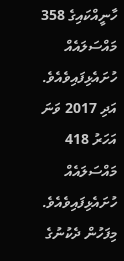ހާނީއްކައިގެ 358 މައްސަލައެއް ހުށައެޅިފައިވެއެވެ. އަދި 2017 ވަނަ އަހަރު 418 މައްސަލައެއް ހުށައެޅިފައިވެއެވެ.
މިފަހުން ދެކުނުގެ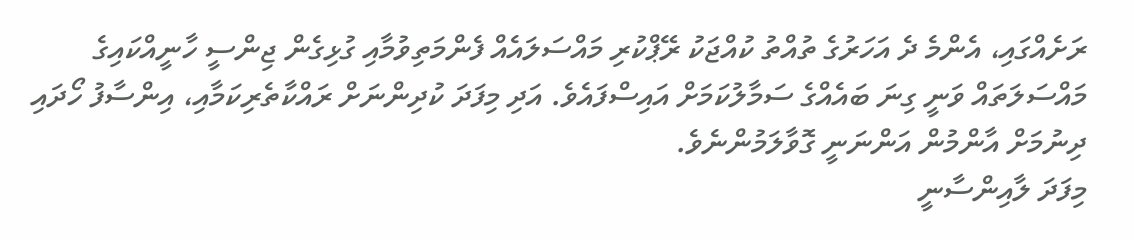ރަށެއްގައި، އެންމެ ދެ އަހަރުގެ ތުއްތު ކުއްޖަކު ރޭޕްކުރި މައްސަލައެއް ފެންމަތިވުމާއި ގުޅިގެން ޖިންސީ ހާނީއްކައިގެ މައްސަލަތައް ވަނީ ގިނަ ބައެއްގެ ސަމާލުކަމަށް އައިސްފައެވެ. އަދި މިފަދަ ކުދިންނަށް ރައްކާތެރިކަމާއި، އިންސާފު ހޯދައި ދިނުމަށް އާންމުން އަންނަނީ ގޮވާލަމުންނެވެ.
މިފަދަ ލާއިންސާނީ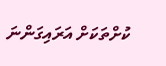ކުށްތަކަށް އަރައިގަންނަ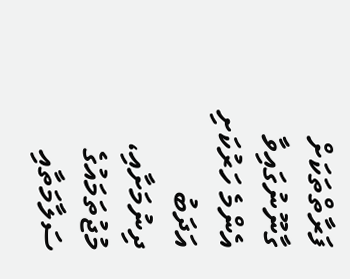ފަރާތްތަކަށް ގާނޫނުގައިވާ އެންމެ ހަރުކަށި އަދަބު ދިނުމަށާއި، މުޖުތަމައުގެ ސަލާމަތާއި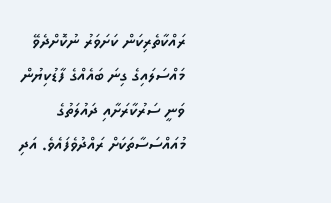ރައްކާތެރިކަން ކަށަވަރު ނުކޮށްދެވޭ މައްސަލައިގެ ގިނަ ބައެއްގެ ފާޑުކިޔުން ވަނީ ސަރުކާރަށާއި ދައުލަތުގެ މުއައްސަސާތަކަށް ރައްދުވެފައެވެ. އަދި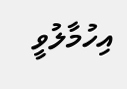އިހުމާލުވީ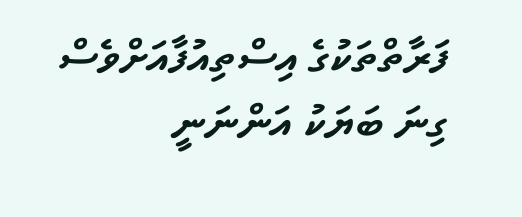ފަރާތްތަކުގެ އިސްތިއުފާއަށްވެސް ގިނަ ބަޔަކު އަންނަނީ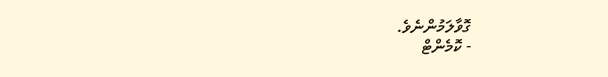ގޮވާލަމުންނެވެ.
- ކޮމެންޓް